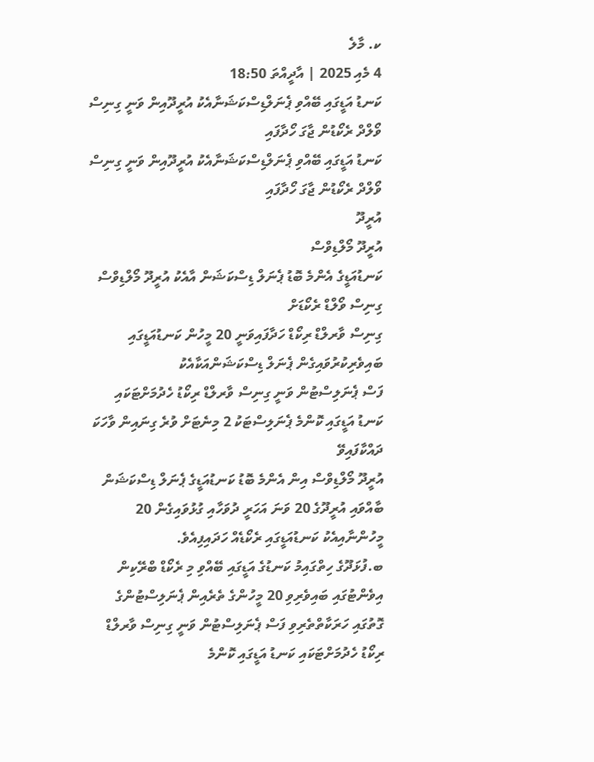ކ. މާލެ
4 މެއި 2025 | އާދީއްތަ 18:50
ކަނޑު އަޑީގައި ބޭއްވި ޕެނަލްޑިސްކަޝަނާއެކު އުރީދޫއިން ވަނީ ގިނިސް ވޯލްދް ރެކޯޑުން ޖާގަ ހޯދާފައި
ކަނޑު އަޑީގައި ބޭއްވި ޕެނަލްޑިސްކަޝަނާއެކު އުރީދޫއިން ވަނީ ގިނިސް ވޯލްދް ރެކޯޑުން ޖާގަ ހޯދާފައި
އުރީދޫ
އުރީދޫ މޯލްޑިވްސް
ކަނޑުއަޑީގެ އެންމެ ބޮޑު ޕެނަލް ޑިސްކަޝަން އާއެކު އުރީދޫ މޯލްޑިވްސް ގިނިސް ވޯލްޑް ރެކޯޑަށް
ގިނިސް ވާރލްޑް ރިކޯޑް ހަދާފައިވަނީ 20 މީހުން ކަނޑުއަޑީގައި ބައިވެރިކުރުވައިގެން ޕެނަލް ޑިސްކަޝަންއަކާއެކު
ފަސް ޕެނަލިސްޓުން ވަނީ ގިނިސް ވާރލްޑް ރިކޯޑު ހެދުމަށްޓަކައި ކަނޑު އަޑީގައި ކޮންމެ ޕެނަލިސްޓަކު 2 މިނެޓަށް ވުރެ ގިނައިން ވާހަކަ ދައްކާފައިވޭ
އުރީދޫ މޯލްޑިވްސް އިން އެންމެ ބޮޑު ކަނޑުއަޑީގެ ޕެނަލް ޑިސްކަޝަން ބާއްވައި އުރީދޫގެ 20 ވަނަ އަހަރީ ދުވަހާއި ގުޅުވައިގެން 20 މީހުންނާއިއެކު ކަނޑުއަޑީގައި ރެކޯޑެއް ހަދައިފިއެވެ.
ބ.ފުޅަދޫގެ ހިތްގައިމު ކަނޑުގެ އަޑީގައި ބޭއްވި މި ރެކޯޑް ބްރޭކިން އިވެންޓުގައި ބައިވެރިވި 20 މީހުންގެ ތެރެއިން ޕެނަލިސްޓުންގެ ގޮތުގައި ހަރަކާތްތެރިވި ފަސް ޕެނަލިސްޓުން ވަނީ ގިނިސް ވާރލްޑް ރިކޯޑު ހެދުމަށްޓަކައި ކަނޑު އަޑީގައި ކޮންމެ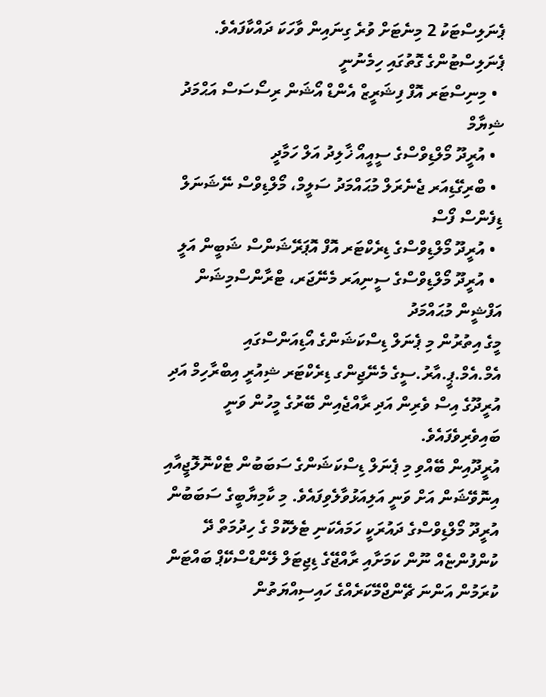ޕެނަލިސްޓަކު 2 މިނެޓަށް ވުރެ ގިނައިން ވާހަކަ ދައްކާފައެވެ.
ޕެނަލިސްޓުންގެ ގޮތުގައި ހިމެނުނީ
  • މިނިސްޓަރ އޮފް ފިޝަރީޒް އެންޑް އޯޝަން ރިސޯސަސް އަޙްމަދު ޝިޔާމް
  • އުރީދޫ މޯލްޑިވްސްގެ ސީއީއޯ ޚާލިދު އަލް ހަމާދީ
  • ބްރިގޭޑިއަރ ޖެނެރަލް މުޙައްމަދު ސަލީމް، މޯލްޑިވްސް ނޭޝަނަލް ޑިފެންސް ފޯސް
  • އުރީދޫ މޯލްޑިވްސްގެ ޑިރެކްޓަރ އޮފް އޮޕަރޭޝަންސް ޝަބީން އަލީ
  • އުރީދޫ މޯލްޑިވްސްގެ ސީނިއަރ މެނޭޖަރ، ޓްރާންސްމިޝަން އަފްޝީން މުޙައްމަދު
މީގެ އިތުރުން މި ޕެނަލް ޑިސްކަޝަންގެ އޯޑިއަންސްގައި އެމް.އެމް.ޕީ.އާރު.ސީގެ މެނޭޖިންގ ޑިރެކްޓަރ ޝިއުރީ އިބްރާހިމް އަދި އުރީދޫގެ އިސް ވެރިން އަދި ރާއްޖެއިން ބޭރުގެ މީހުން ވަނީ ބައިވެރިވެފައެވެ.
އުރީދޫއިން ބޭއްވި މި ޕެނަލް ޑިސްކަޝަންގެ ސަބަބުން ޓެކްނޮލޮޖީއާއި އިނޮވޭޝަން އަށް ވަނީ އަލިއަޅުވާލެވިފައެވެ. މި ކާމިޔާބީގެ ސަބަބުން އުރީދޫ މޯލްޑިވްސްގެ ދައުރަކީ ހަމައެކަނި ޓެލެކޮމް ގެ ހިދުމަތް ދޭ ކުންފުންޏެއް ނޫން ކަމަށާއި ރާއްޖޭގެ ޑިޖިޓަލް ލޭންޑްސްކޭޕް ބައްޓަން ކުރަމުން އަންނަ ޗޭންޖްމޭކަރެއްގެ ހައިސިއްޔަތުން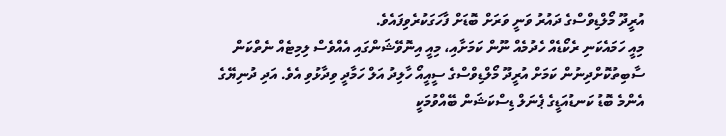އުރީދޫ މޯލްޑިވްސްގެ ދައުރު ވަނީ ވަރަށް ބޮޑަށް ފާހަގަކުރެވިފައެވެ.
މިއީ ހަމައެކަނި ރެކޯޑެއް ހެދުމެއް ނޫން ކަމަށާއި، މިއީ އިނޮވޭޝަންގައި އެއްވެސް ލިމިޓެއް ނެތްކަން ސާބިތުކޮށްދިނުން ކަމަށް އުރީދޫ މޯލްޑިވްސްގެ ސީއީއޯ ހާލިދު އަލް ހަމާދީ ވިދާޅުވި އެވެ. އަދި ދުނިޔޭގެ އެންމެ ބޮޑު ކަނޑުއަޑީގެ ޕެނަލް ޑިސްކަޝަން ބޭއްވުމަކީ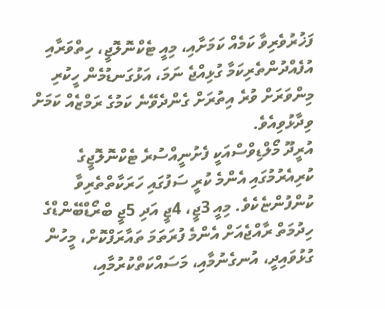ފަޚުރުވެރިވާ ކަމެއް ކަމަށާއި، މިއީ ޓެކްނޮލޮޖީ، ހިތްވަރާއި އުފެއްދުންތެރިކަމާ ގުޅިއްޖެ ނަމަ، އަޅުގަނޑުމެން ހީކުރި މިންވަރަށް ވުރެ އިތުރަށް ގެންދެވޭނެ ކަމުގެ ރަމްޒެއް ކަމަށް ވިދާޅުވިއެވެ.
އުރީދޫ މޯލްޑިވްސްއަކީ ފެށުނީއްސުރެ ޓެކްނޮލޮޖީގެ ކުރިއެރުމުގައި އެންމެ ކުރީ ސަފުގައި ހަރަކާތްތެރިވާ ކުންފުންޏެކެވެ. މިއީ 3ޖީ، 4ޖީ އަދި 5ޖީ ބްރޯޑްބޭންޑްގެ ހިދުމަތް ރާއްޖެއަށް އެންމެ ފުރަތަމަ ތައާރަފްކޮށް، މީހުން ގުޅުވައިދީ، އުނގެނުމާއި، މަސައްކަތްކުރުމާއި،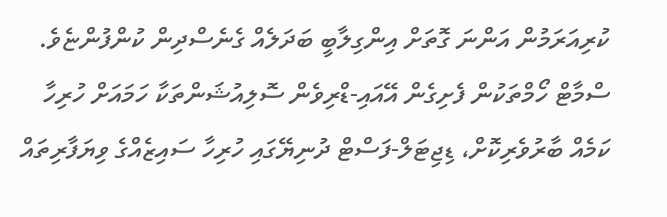ކުރިއަރަމުން އަންނަ ގޮތަށް އިންގިލާބީ ބަދަލެއް ގެނެސްދިން ކުންފުންޏެވެ. ސްމާޓް ހޯމްތަކުން ފެށިގެން އޭއައި-ޑްރިވެން ސޮލިއުޝަންތަކާ ހަމައަށް ހުރިހާ ކަމެއް ބާރުވެރިކޮށް، ޑިޖިޓަލް-ފަސްޓް ދުނިޔޭގައި ހުރިހާ ސައިޒެއްގެ ވިޔަފާރިތައް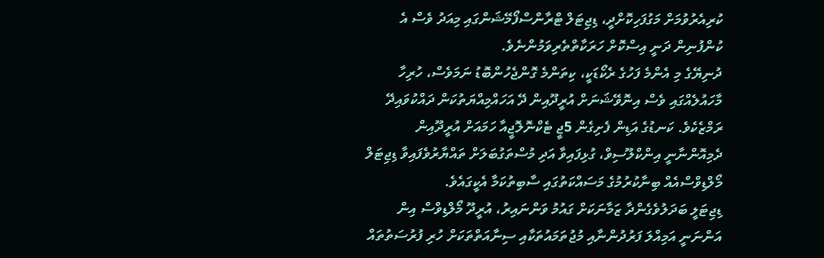ކުރިއެރުވުމަށް މަގުފަހިކޮށްދީ، ޑިޖިޓަލް ޓްރާންސްފޯމޭޝަންގައި މިއަދު ވެސް އެ ކުންފުނިން ދަނީ އިސްކޮށް ހަރަކާތްތެރިވަމުންނެވެ.
ދުނިޔޭގެ މި އެންމެ ފަހުގެ ރެކޯޑަކީ، ކިތަންމެ ގޮންޖެހުންބޮޑު ނަމަވެސް، ހުރިހާ މާހައުލެއްގައި ވެސް އިނޮވޭޝަނަށް އުރީދޫއިން ދޭ އަހައްމިއްޔަތުކަން ދައްކުވައިދޭ ރަމްޒެކެވެ. ކަނޑުގެ އަޑިން ފެށިގެން 5ޖީ ޓެކްނޮލޮޖީއާ ހަމައަށް އުރީދޫއިން ދެމިއޮންނާނީ އިންކްލޫސިވް، ގުޅިފައިވާ އަދި މުސްތަގުބަލަށް ތައްޔާރުވެފައިވާ ޑިޖިޓަލް މޯލްޑިވްސްއެއް ބިނާކުރުމުގެ މަސައްކަތުގައި ސާބިތުކަމާ އެކީގައެވެ.
ޑިޖިޓަލީ ބަދަލުވެގެންދާ ޒަމާނަކަށް ގައުމު ވަންނައިރު، އުރީދޫ މޯލްޑިވްސް އިން އަންނަނީ އަމިއްލަ ފަރުދުންނާއި މުޖުތަމައުތަކާއި ސިނާއަތްތަކަށް ހުރި ފުރުސަތުތައް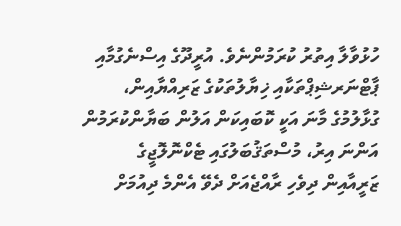ހުޅުވާލާ އިތުރު ކުރަމުންނެވެ. އުރީދޫގެ އިސްނެގުމާއި ޕާޓްނަރޝިޕްތަކާއި ޚިޔާލުތަކުގެ ޒަރިއްޔާއިން، ގުޅާލުމުގެ މާނަ އަކީ ކޮބައިކަން އަލުން ބަޔާންކުރަމުން އަންނަ އިރު، މުސްތަޤުބަލުގައި ޓެކްނޮލޮޖީގެ ޒަރީއާއިން ދިވެހި ރާއްޖެއަށް ދެވޭ އެންމެ ދިއުމަށް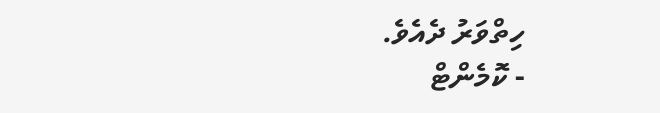ހިތްވަރު ދެއެވެ.
- ކޮމެންޓް